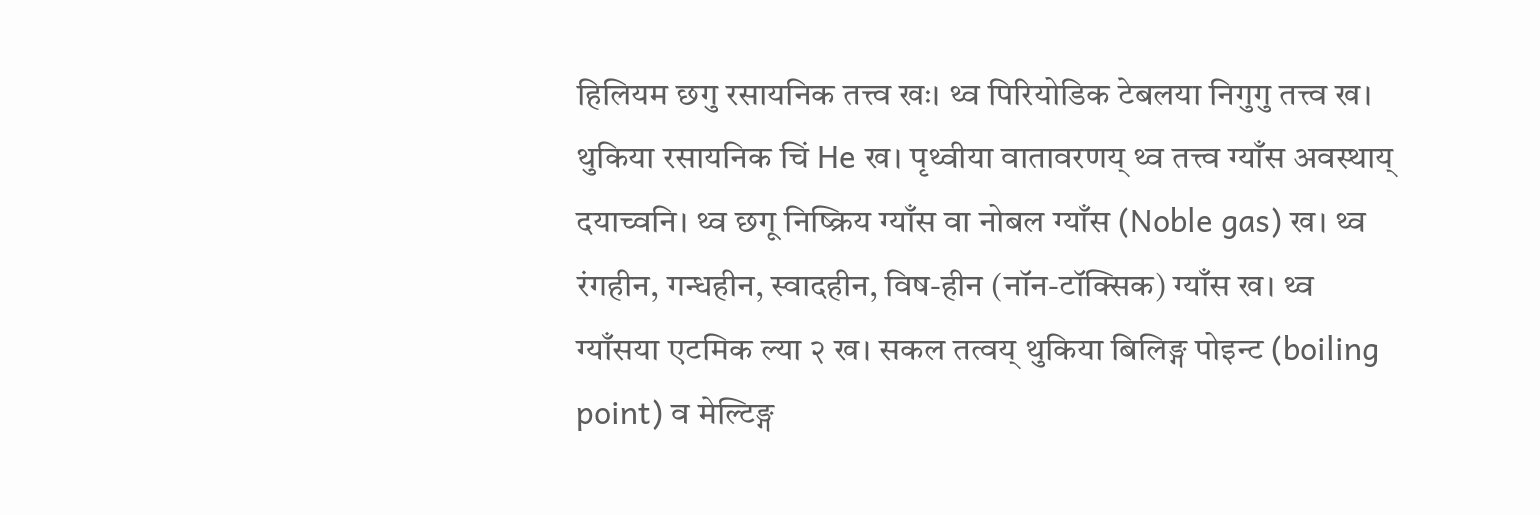हिलियम छगु रसायनिक तत्त्व खः। थ्व पिरियोडिक टेबलया निगुगु तत्त्व ख। थुकिया रसायनिक चिं He ख। पृथ्वीया वातावरणय् थ्व तत्त्व ग्याँस अवस्थाय् दयाच्वनि। थ्व छगू निष्क्रिय ग्याँस वा नोबल ग्याँस (Noble gas) ख। थ्व रंगहीन, गन्धहीन, स्वादहीन, विष-हीन (नॉन-टॉक्सिक) ग्याँस ख। थ्व ग्याँसया एटमिक ल्या २ ख। सकल तत्वय् थुकिया बिलिङ्ग पोइन्ट (boiling point) व मेल्टिङ्ग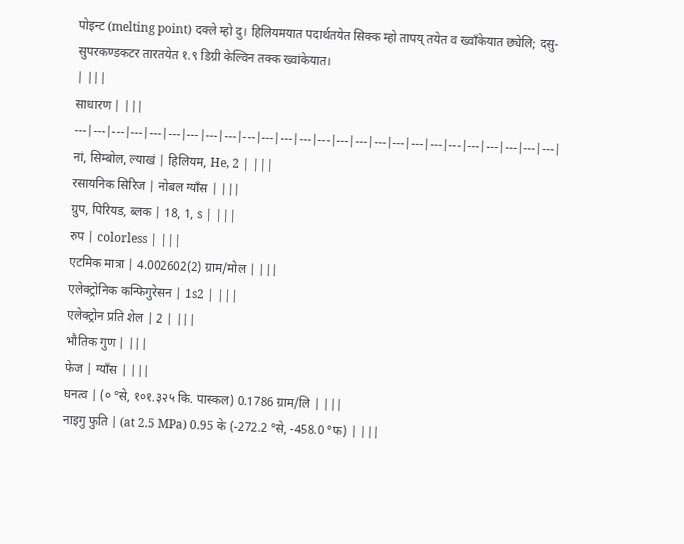पोइन्ट (melting point) दक्ले म्हो दु। हिलियमयात पदार्थतयेत सिक्क म्हो तापय् तयेत व ख्वाँकेयात छ्येलि; दसु- सुपरकण्डकटर तारतयेत १.९ डिग्री केल्विन तक्क ख्वांकेयात।
| |||
साधारण | |||
---|---|---|---|---|---|---|---|---|---|---|---|---|---|---|---|---|---|---|---|---|---|---|---|---|---|
नां, सिम्बोल, ल्याखं | हिलियम, He, 2 | |||
रसायनिक सिरिज | नोबल ग्याँस | |||
ग्रुप, पिरियड, ब्लक | 18, 1, s | |||
रुप | colorless | |||
एटमिक मात्रा | 4.002602(2) ग्राम/मोल | |||
एलेक्ट्रोनिक कन्फिगुरेसन | 1s2 | |||
एलेक्ट्रोन प्रति शेल | 2 | |||
भौतिक गुण | |||
फेज | ग्याँस | |||
घनत्व | (० °से, १०१.३२५ कि. पास्कल) 0.1786 ग्राम/लि | |||
नाइगु फुति | (at 2.5 MPa) 0.95 के (-272.2 °से, -458.0 °फ) | |||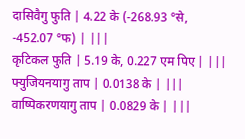दासिवैगु फुति | 4.22 के (-268.93 °से, -452.07 °फ) | |||
कृटिकल फुति | 5.19 के, 0.227 एम पिए | |||
फ्युजियनयागु ताप | 0.0138 के | |||
वाष्पिकरणयागु ताप | 0.0829 के | |||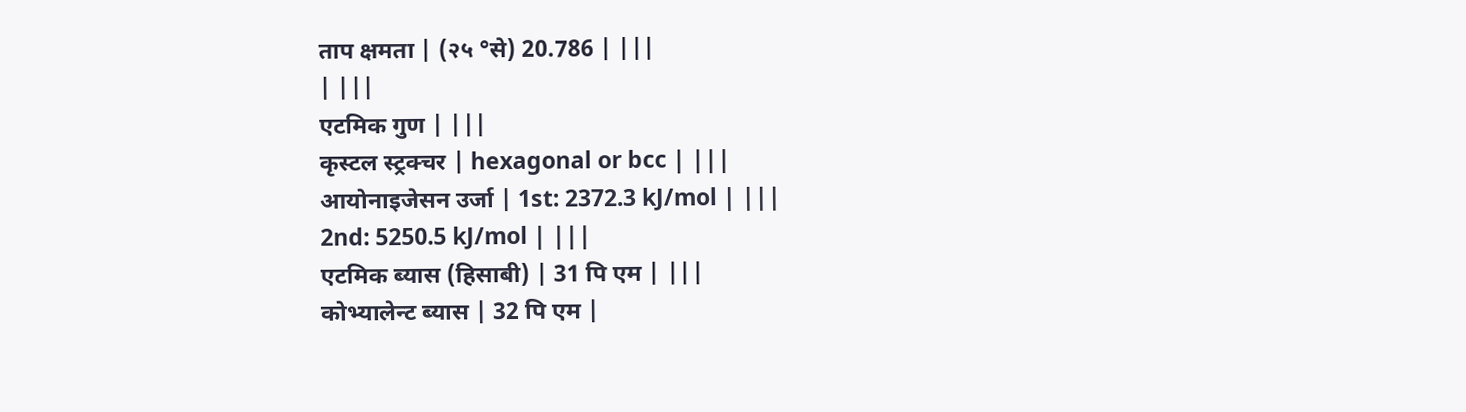ताप क्षमता | (२५ °से) 20.786 | |||
| |||
एटमिक गुण | |||
कृस्टल स्ट्रक्चर | hexagonal or bcc | |||
आयोनाइजेसन उर्जा | 1st: 2372.3 kJ/mol | |||
2nd: 5250.5 kJ/mol | |||
एटमिक ब्यास (हिसाबी) | 31 पि एम | |||
कोभ्यालेन्ट ब्यास | 32 पि एम |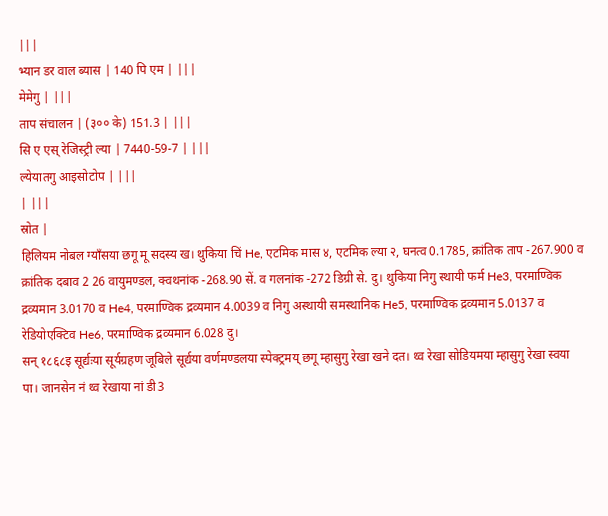|||
भ्यान डर वाल ब्यास | 140 पि एम | |||
मेमेगु | |||
ताप संचालन | (३०० के) 151.3 | |||
सि ए एस् रेजिस्ट्री ल्या | 7440-59-7 | |||
ल्येयातगु आइसोटोप | |||
| |||
स्रोत |
हिलियम नोबल ग्याँसया छगू मू सदस्य ख। थुकिया चिं He, एटमिक मास ४, एटमिक ल्या २, घनत्व 0.1785, क्रांतिक ताप -267.900 व क्रांतिक दबाव 2 26 वायुमण्डल, क्वथनांक -268.90 सें. व गलनांक -272 डिग्री से. दु। थुकिया निगु स्थायी फर्म He3, परमाण्विक द्रव्यमान 3.0170 व He4, परमाण्विक द्रव्यमान 4.0039 व निगु अस्थायी समस्थानिक He5, परमाण्विक द्रव्यमान 5.0137 व रेडियोएक्टिव He6, परमाण्विक द्रव्यमान 6.028 दु।
सन् १८६८इ सूर्द्यःया सूर्यग्रहण जूबिले सूर्द्यया वर्णमण्डलया स्पेक्ट्रमय् छगू म्हासुगु रेखा खने दत। थ्व रेखा सोडियमया म्हासुगु रेखा स्वया पा। जानसेन नं थ्व रेखाया नां डी3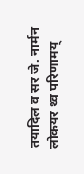तयादिल व सर जे. नार्मन लोकयर थ्व परिणामय्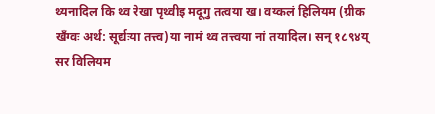थ्यनादिल कि थ्व रेखा पृथ्वीइ मदूगु तत्वया ख। वय्कलं हिलियम (ग्रीक खँग्वः अर्थ: सूर्द्यःया तत्त्व)या नामं थ्व तत्त्वया नां तयादिल। सन् १८९४य् सर विलियम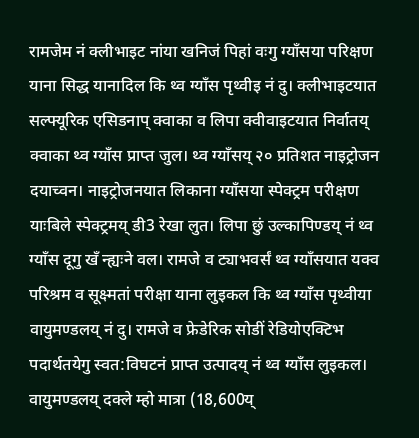रामजेम नं क्लीभाइट नांया खनिजं पिहां वःगु ग्याँसया परिक्षण याना सिद्ध यानादिल कि थ्व ग्याँस पृथ्वीइ नं दु। क्लीभाइटयात सल्फ्यूरिक एसिडनाप् क्वाका व लिपा क्वीवाइटयात निर्वातय् क्वाका थ्व ग्याँस प्राप्त जुल। थ्व ग्याँसय् २० प्रतिशत नाइट्रोजन दयाच्वन। नाइट्रोजनयात लिकाना ग्याँसया स्पेक्ट्रम परीक्षण याःबिले स्पेक्ट्रमय् डी3 रेखा लुत। लिपा छुं उल्कापिण्डय् नं थ्व ग्याँस दूगु खँ न्ह्यःने वल। रामजे व ट्याभवर्सं थ्व ग्याँसयात यक्व परिश्रम व सूक्ष्मतां परीक्षा याना लुइकल कि थ्व ग्याँस पृथ्वीया वायुमण्डलय् नं दु। रामजे व फ्रेडेरिक सोडीं रेडियोएक्टिभ पदार्थतयेगु स्वत:विघटनं प्राप्त उत्पादय् नं थ्व ग्याँस लुइकल। वायुमण्डलय् दक्ले म्हो मात्रा (18,600य्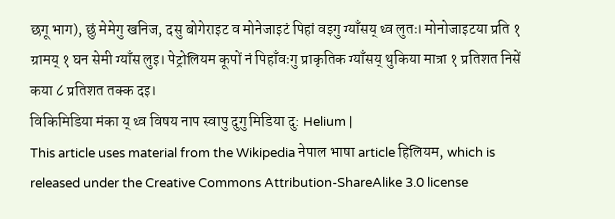छगू भाग), छुं मेमेगु खनिज, दसु बोगेराइट व मोनेजाइटं पिहां वइगु ग्याँसय् थ्व लुतः। मोनोजाइटया प्रति १ ग्रामय् १ घन सेमी ग्याँस लुइ। पेट्रोलियम कूपों नं पिहाँवःगु प्राकृतिक ग्याँसय् थुकिया मात्रा १ प्रतिशत निसें कया ८ प्रतिशत तक्क दइ।
विकिमिडिया मंका य् थ्व विषय नाप स्वापु दुगु मिडिया दु: Helium |
This article uses material from the Wikipedia नेपाल भाषा article हिलियम, which is released under the Creative Commons Attribution-ShareAlike 3.0 license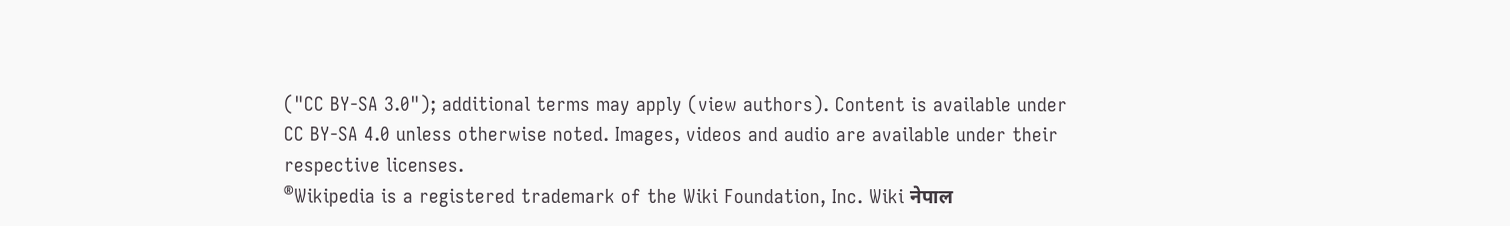("CC BY-SA 3.0"); additional terms may apply (view authors). Content is available under CC BY-SA 4.0 unless otherwise noted. Images, videos and audio are available under their respective licenses.
®Wikipedia is a registered trademark of the Wiki Foundation, Inc. Wiki नेपाल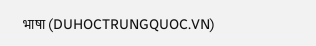भाषा (DUHOCTRUNGQUOC.VN)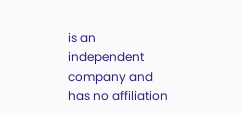is an independent company and has no affiliation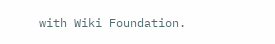with Wiki Foundation.